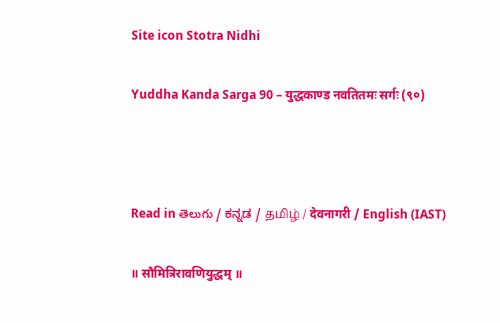Site icon Stotra Nidhi

Yuddha Kanda Sarga 90 – युद्धकाण्ड नवतितमः सर्गः (९०)



Read in తెలుగు / ಕನ್ನಡ / தமிழ் / देवनागरी / English (IAST)

॥ सौमित्रिरावणियुद्धम् ॥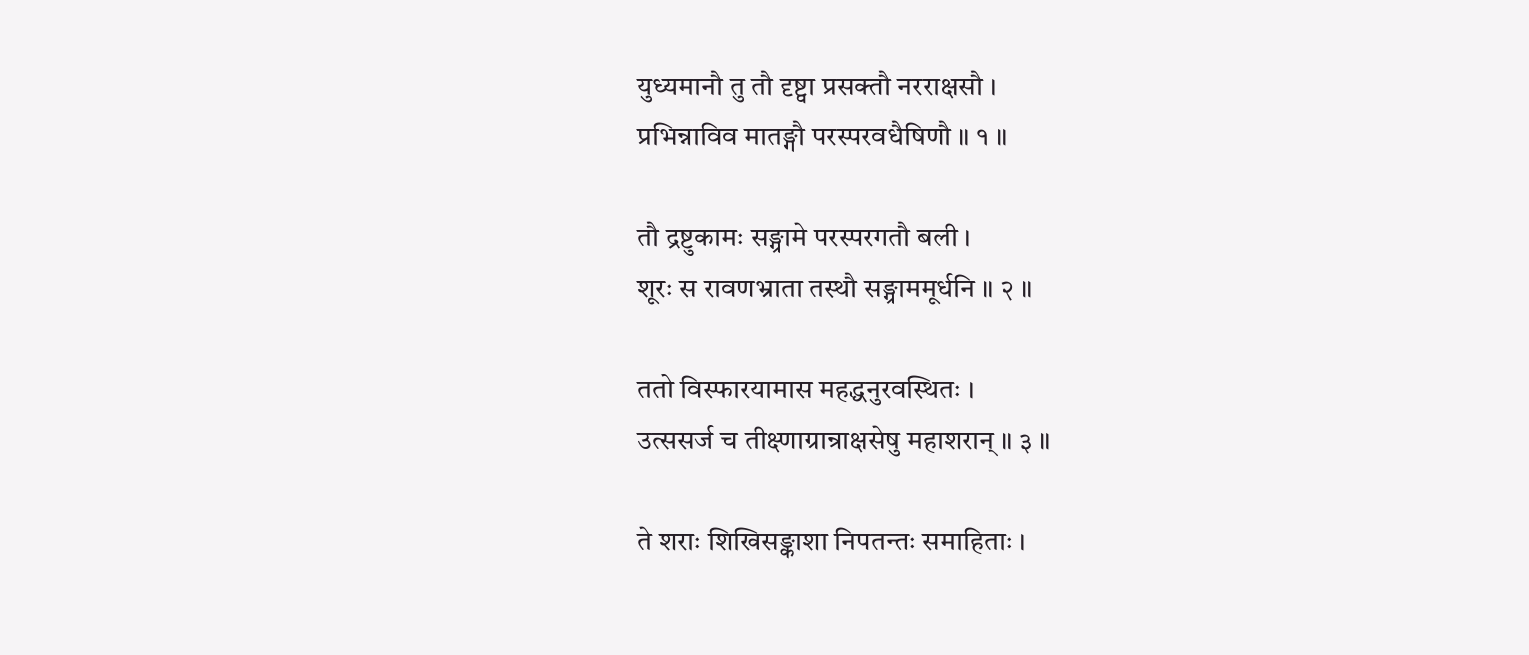युध्यमानौ तु तौ दृष्ट्वा प्रसक्तौ नरराक्षसौ ।
प्रभिन्नाविव मातङ्गौ परस्परवधैषिणौ ॥ १ ॥

तौ द्रष्टुकामः सङ्ग्रामे परस्परगतौ बली ।
शूरः स रावणभ्राता तस्थौ सङ्ग्राममूर्धनि ॥ २ ॥

ततो विस्फारयामास महद्धनुरवस्थितः ।
उत्ससर्ज च तीक्ष्णाग्रान्राक्षसेषु महाशरान् ॥ ३ ॥

ते शराः शिखिसङ्काशा निपतन्तः समाहिताः ।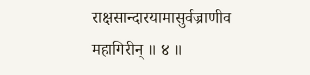राक्षसान्दारयामासुर्वज्राणीव महागिरीन् ॥ ४ ॥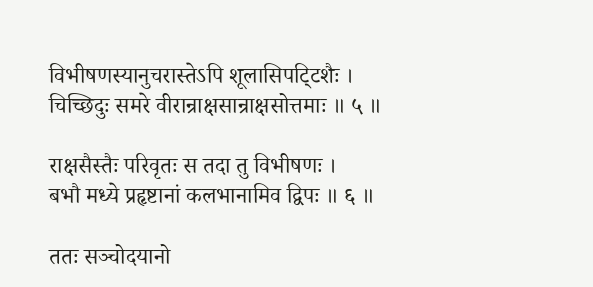विभीषणस्यानुचरास्तेऽपि शूलासिपट्‍टिशैः ।
चिच्छिदुः समरे वीरान्राक्षसान्राक्षसोत्तमाः ॥ ५ ॥

राक्षसैस्तैः परिवृतः स तदा तु विभीषणः ।
बभौ मध्ये प्रहृष्टानां कलभानामिव द्विपः ॥ ६ ॥

ततः सञ्चोदयानो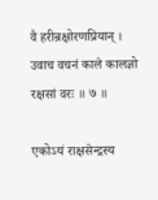वै हरीन्रक्षोरणप्रियान् ।
उवाच वचनं काले कालज्ञो रक्षसां वरः ॥ ७ ॥

एकोऽयं राक्षसेन्द्रस्य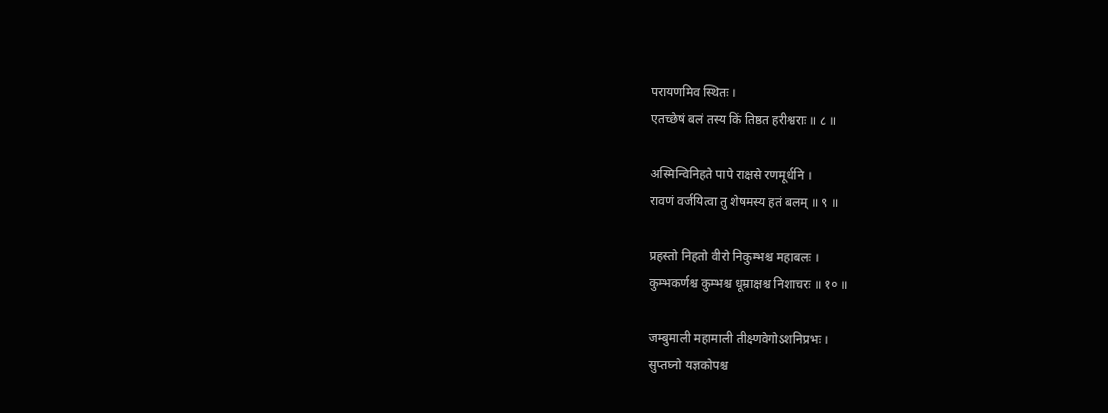परायणमिव स्थितः ।
एतच्छेषं बलं तस्य किं तिष्ठत हरीश्वराः ॥ ८ ॥

अस्मिन्विनिहते पापे राक्षसे रणमूर्धनि ।
रावणं वर्जयित्वा तु शेषमस्य हतं बलम् ॥ ९ ॥

प्रहस्तो निहतो वीरो निकुम्भश्च महाबलः ।
कुम्भकर्णश्च कुम्भश्च धूम्राक्षश्च निशाचरः ॥ १० ॥

जम्बुमाली महामाली तीक्ष्णवेगोऽशनिप्रभः ।
सुप्तघ्नो यज्ञकोपश्च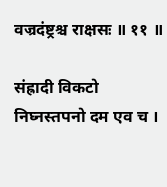वज्रदंष्ट्रश्च राक्षसः ॥ ११ ॥

संह्रादी विकटो निघ्नस्तपनो दम एव च ।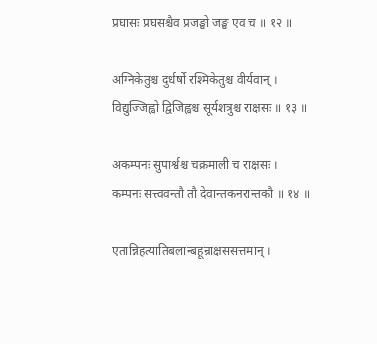प्रघासः प्रघसश्चैव प्रजङ्घो जङ्घ एव च ॥ १२ ॥

अग्निकेतुश्च दुर्धर्षो रश्मिकेतुश्च वीर्यवान् ।
विद्युज्जिह्वो द्विजिह्वश्च सूर्यशत्रुश्च राक्षसः ॥ १३ ॥

अकम्पनः सुपार्श्वश्च चक्रमाली च राक्षसः ।
कम्पनः सत्त्ववन्तौ तौ देवान्तकनरान्तकौ ॥ १४ ॥

एतान्निहत्यातिबलान्बहून्राक्षससत्तमान् ।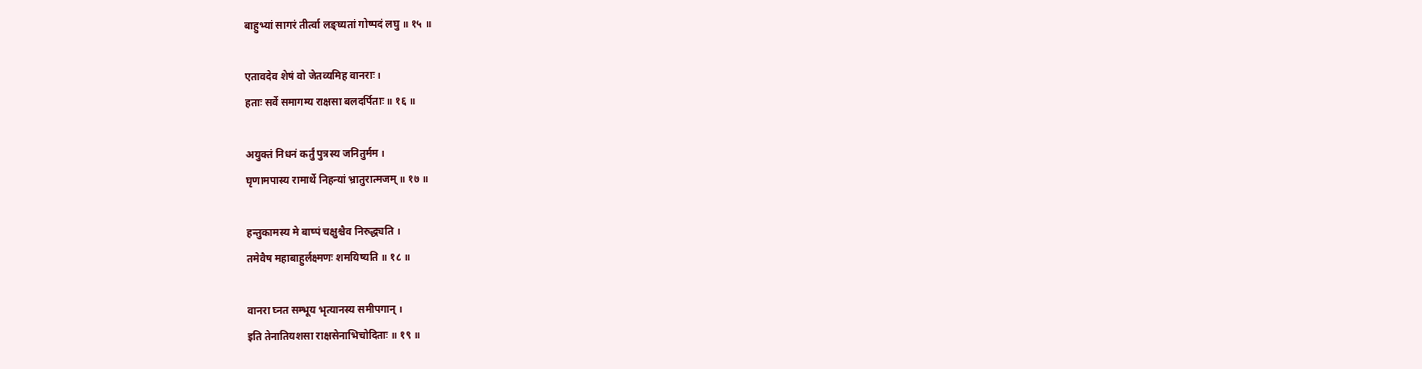बाहुभ्यां सागरं तीर्त्वा लङ्घ्यतां गोष्पदं लघु ॥ १५ ॥

एतावदेव शेषं वो जेतव्यमिह वानराः ।
हताः सर्वे समागम्य राक्षसा बलदर्पिताः ॥ १६ ॥

अयुक्तं निधनं कर्तुं पुत्रस्य जनितुर्मम ।
घृणामपास्य रामार्थे निहन्यां भ्रातुरात्मजम् ॥ १७ ॥

हन्तुकामस्य मे बाष्पं चक्षुश्चैव निरुद्ध्यति ।
तमेवैष महाबाहुर्लक्ष्मणः शमयिष्यति ॥ १८ ॥

वानरा घ्नत सम्भूय भृत्यानस्य समीपगान् ।
इति तेनातियशसा राक्षसेनाभिचोदिताः ॥ १९ ॥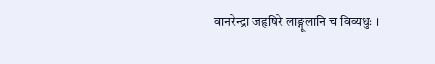वानरेन्द्रा जहृषिरे लाङ्गूलानि च विव्यधुः ।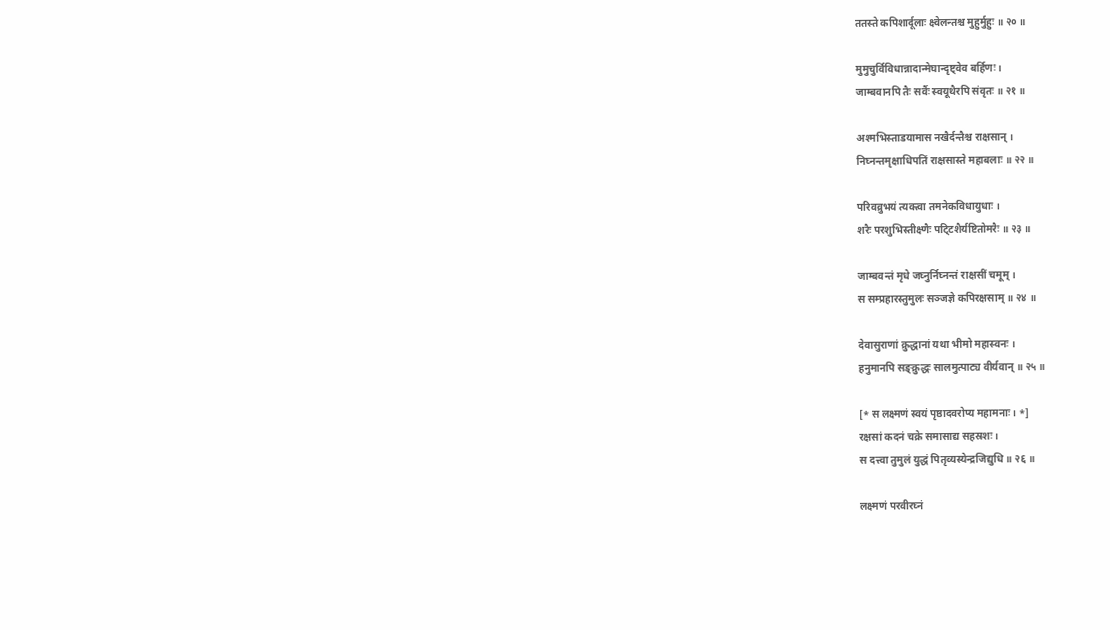ततस्ते कपिशार्दूलाः क्ष्वेलन्तश्च मुहुर्मुहुः ॥ २० ॥

मुमुचुर्विविधान्नादान्मेघान्दृष्ट्वेव बर्हिणः ।
जाम्बवानपि तैः सर्वैः स्वयूथैरपि संवृतः ॥ २१ ॥

अश्मभिस्ताडयामास नखैर्दन्तैश्च राक्षसान् ।
निघ्नन्तमृक्षाधिपतिं राक्षसास्ते महाबलाः ॥ २२ ॥

परिवव्रुभयं त्यक्त्वा तमनेकविधायुधाः ।
शरैः परशुभिस्तीक्ष्णैः पट्‍टिशैर्यष्टितोमरैः ॥ २३ ॥

जाम्बवन्तं मृधे जघ्नुर्निघ्नन्तं राक्षसीं चमूम् ।
स सम्प्रहारस्तुमुलः सञ्जज्ञे कपिरक्षसाम् ॥ २४ ॥

देवासुराणां क्रुद्धानां यथा भीमो महास्वनः ।
हनुमानपि सङ्क्रुद्धः सालमुत्पाट्य वीर्यवान् ॥ २५ ॥

[* स लक्ष्मणं स्वयं पृष्ठादवरोप्य महामनाः । *]
रक्षसां कदनं चक्रे समासाद्य सहस्रशः ।
स दत्त्वा तुमुलं युद्धं पितृव्यस्येन्द्रजिद्युधि ॥ २६ ॥

लक्ष्मणं परवीरघ्नं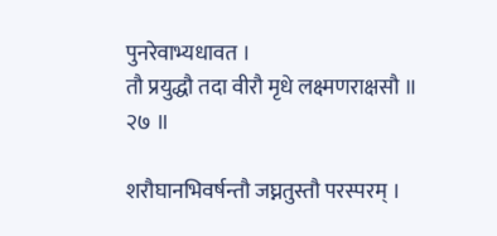पुनरेवाभ्यधावत ।
तौ प्रयुद्धौ तदा वीरौ मृधे लक्ष्मणराक्षसौ ॥ २७ ॥

शरौघानभिवर्षन्तौ जघ्नतुस्तौ परस्परम् ।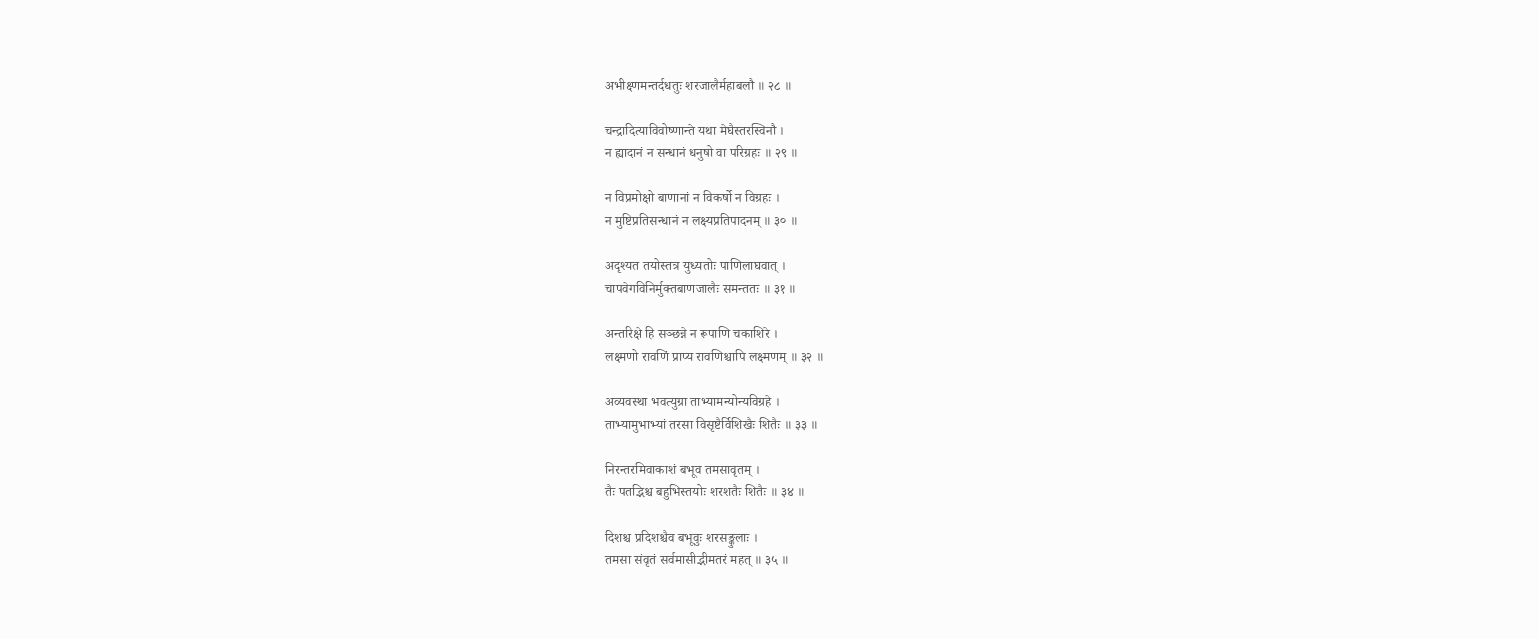अभीक्ष्णमन्तर्दधतुः शरजालैर्महाबलौ ॥ २८ ॥

चन्द्रादित्याविवोष्णान्ते यथा मेघैस्तरस्विनौ ।
न ह्यादानं न सन्धानं धनुषो वा परिग्रहः ॥ २९ ॥

न विप्रमोक्षो बाणानां न विकर्षो न विग्रहः ।
न मुष्टिप्रतिसन्धानं न लक्ष्यप्रतिपादनम् ॥ ३० ॥

अदृश्यत तयोस्तत्र युध्यतोः पाणिलाघवात् ।
चापवेगविनिर्मुक्तबाणजालैः समन्ततः ॥ ३१ ॥

अन्तरिक्षे हि सञ्छन्ने न रूपाणि चकाशिरे ।
लक्ष्मणो रावणिं प्राप्य रावणिश्चापि लक्ष्मणम् ॥ ३२ ॥

अव्यवस्था भवत्युग्रा ताभ्यामन्योन्यविग्रहे ।
ताभ्यामुभाभ्यां तरसा विसृष्टैर्विशिखैः शितैः ॥ ३३ ॥

निरन्तरमिवाकाशं बभूव तमसावृतम् ।
तैः पतद्भिश्च बहुभिस्तयोः शरशतैः शितैः ॥ ३४ ॥

दिशश्च प्रदिशश्चैव बभूवुः शरसङ्कुलाः ।
तमसा संवृतं सर्वमासीद्भीमतरं महत् ॥ ३५ ॥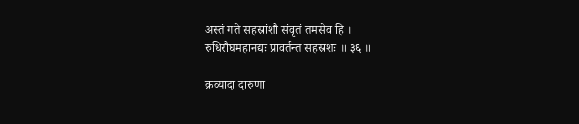अस्तं गते सहस्रांशौ संवृतं तमसेव हि ।
रुधिरौघमहानद्यः प्रावर्तन्त सहस्रशः ॥ ३६ ॥

क्रव्यादा दारुणा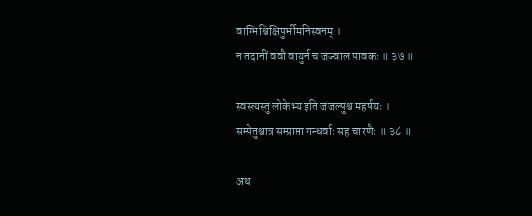वाग्भिश्चिक्षिपुर्भीमनिस्वनम् ।
न तदानीं ववौ वायुर्न च जज्वाल पावकः ॥ ३७ ॥

स्वस्त्यस्तु लोकेभ्य इति जजल्पुश्च महर्षयः ।
सम्पेतुश्चात्र सम्प्राप्ता गन्धर्वाः सह चारणैः ॥ ३८ ॥

अथ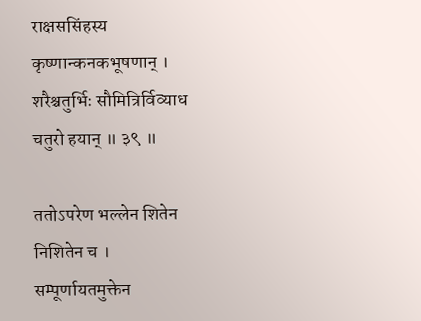राक्षससिंहस्य कृष्णान्कनकभूषणान् ।
शरैश्चतुर्भिः सौमित्रिर्विव्याध चतुरो हयान् ॥ ३९ ॥

ततोऽपरेण भल्लेन शितेन निशितेन च ।
सम्पूर्णायतमुक्तेन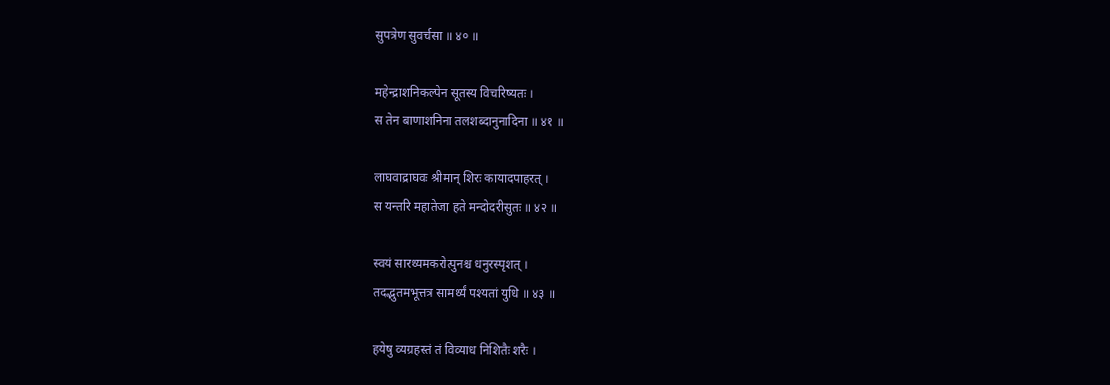सुपत्रेण सुवर्चसा ॥ ४० ॥

महेन्द्राशनिकल्पेन सूतस्य विचरिष्यतः ।
स तेन बाणाशनिना तलशब्दानुनादिना ॥ ४१ ॥

लाघवाद्राघवः श्रीमान् शिरः कायादपाहरत् ।
स यन्तरि महातेजा हते मन्दोदरीसुतः ॥ ४२ ॥

स्वयं सारथ्यमकरोत्पुनश्च धनुरस्पृशत् ।
तदद्भुतमभूत्तत्र सामर्थ्यं पश्यतां युधि ॥ ४३ ॥

हयेषु व्यग्रहस्तं तं विव्याध निशितैः शरैः ।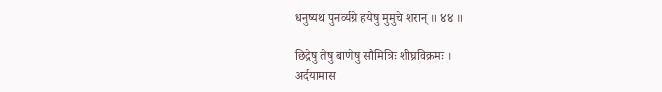धनुष्यथ पुनर्व्यग्रे हयेषु मुमुचे शरान् ॥ ४४ ॥

छिद्रेषु तेषु बाणेषु सौमित्रिः शीघ्रविक्रमः ।
अर्दयामास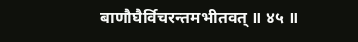बाणौघैर्विचरन्तमभीतवत् ॥ ४५ ॥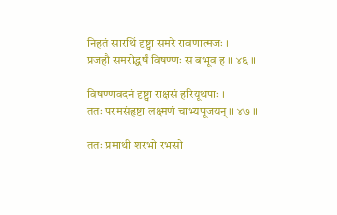निहतं सारथिं दृष्ट्वा समरे रावणात्मजः ।
प्रजहौ समरोद्धर्षं विषण्णः स बभूव ह ॥ ४६ ॥

विषण्णवदनं दृष्ट्वा राक्षसं हरियूथपाः ।
ततः परमसंहृष्टा लक्ष्मणं चाभ्यपूजयन् ॥ ४७ ॥

ततः प्रमाथी शरभो रभसो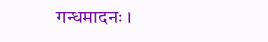गन्धमादनः ।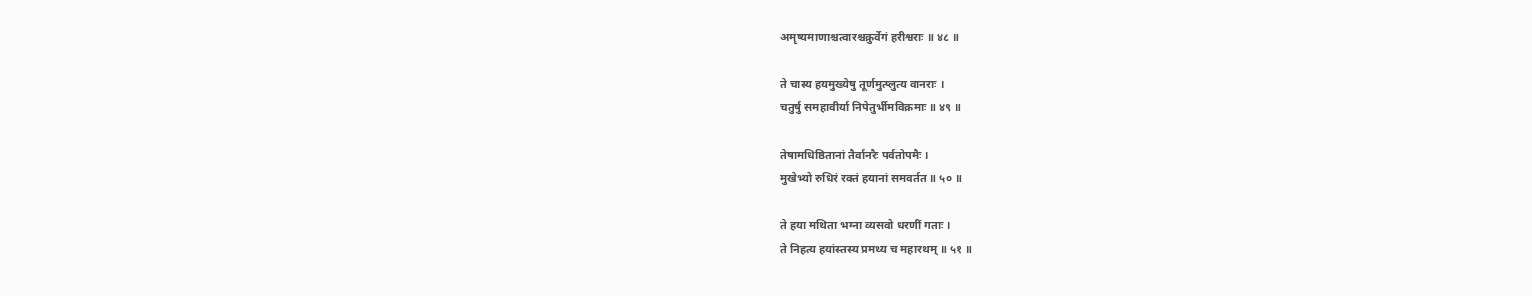अमृष्यमाणाश्चत्वारश्चक्रुर्वेगं हरीश्वराः ॥ ४८ ॥

ते चास्य हयमुख्येषु तूर्णमुत्प्लुत्य वानराः ।
चतुर्षु समहावीर्या निपेतुर्भीमविक्रमाः ॥ ४९ ॥

तेषामधिष्ठितानां तैर्वानरैः पर्वतोपमैः ।
मुखेभ्यो रुधिरं रक्तं हयानां समवर्तत ॥ ५० ॥

ते हया मथिता भग्ना व्यसवो धरणीं गताः ।
ते निहत्य हयांस्तस्य प्रमथ्य च महारथम् ॥ ५१ ॥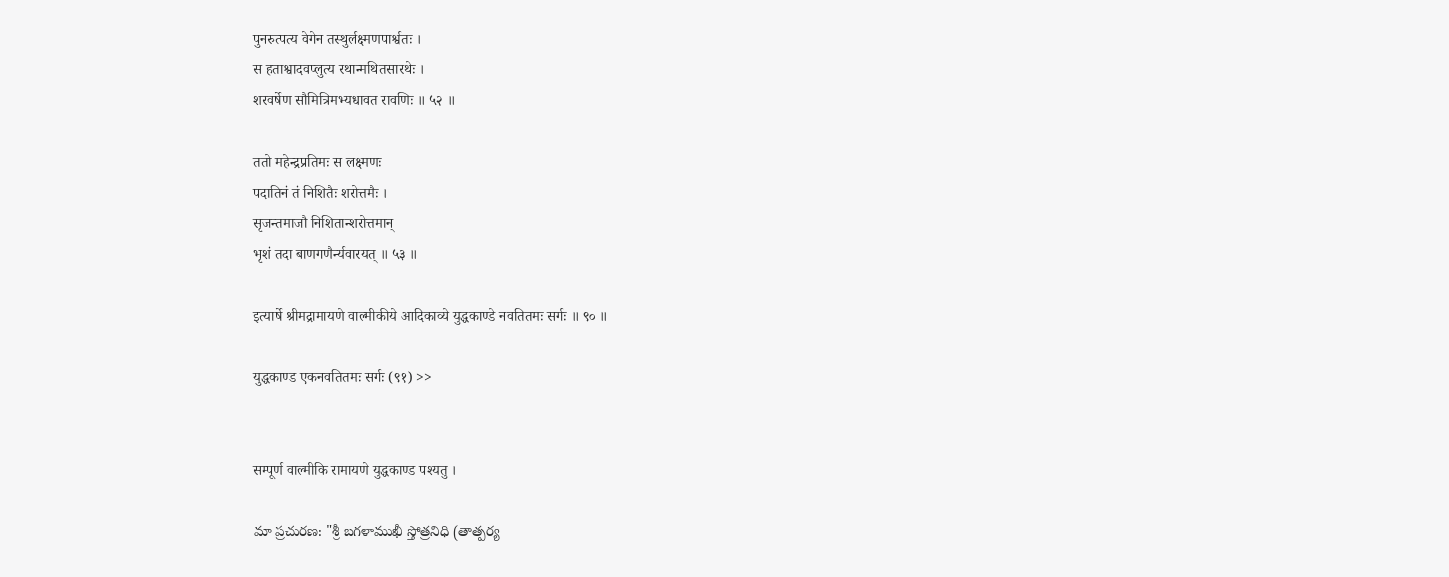पुनरुत्पत्य वेगेन तस्थुर्लक्ष्मणपार्श्वतः ।
स हताश्वादवप्लुत्य रथान्मथितसारथेः ।
शरवर्षेण सौमित्रिमभ्यधावत रावणिः ॥ ५२ ॥

ततो महेन्द्रप्रतिमः स लक्ष्मणः
पदातिनं तं निशितैः शरोत्तमैः ।
सृजन्तमाजौ निशितान्शरोत्तमान्
भृशं तदा बाणगणैर्न्यवारयत् ॥ ५३ ॥

इत्यार्षे श्रीमद्रामायणे वाल्मीकीये आदिकाव्ये युद्धकाण्डे नवतितमः सर्गः ॥ ९० ॥

युद्धकाण्ड एकनवतितमः सर्गः (९१) >>


सम्पूर्ण वाल्मीकि रामायणे युद्धकाण्ड पश्यतु ।

మా ప్రచురణ: "శ్రీ బగళాముఖీ స్తోత్రనిధి (తాత్పర్య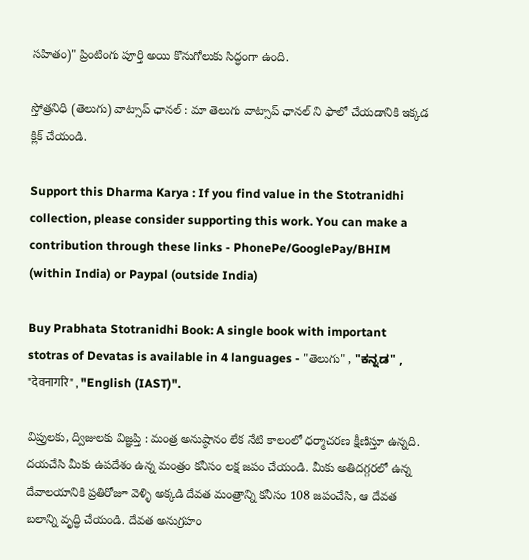సహితం)" ప్రింటింగు పూర్తి అయి కొనుగోలుకు సిద్ధంగా ఉంది.

స్తోత్రనిధి (తెలుగు) వాట్సాప్ ఛానల్ : మా తెలుగు వాట్సాప్ ఛానల్ ని ఫాలో చేయడానికి ఇక్కడ క్లిక్ చేయండి.

Support this Dharma Karya : If you find value in the Stotranidhi collection, please consider supporting this work. You can make a contribution through these links - PhonePe/GooglePay/BHIM (within India) or Paypal (outside India)

Buy Prabhata Stotranidhi Book: A single book with important stotras of Devatas is available in 4 languages - "తెలుగు" , "ಕನ್ನಡ" , "देवनागरि" , "English (IAST)".

విప్రులకు, ద్విజులకు విజ్ఞప్తి : మంత్ర అనుష్ఠానం లేక నేటి కాలంలో ధర్మాచరణ క్షీణిస్తూ ఉన్నది. దయచేసి మీకు ఉపదేశం ఉన్న మంత్రం కనీసం లక్ష జపం చేయండి. మీకు అతిదగ్గరలో ఉన్న దేవాలయానికి ప్రతిరోజూ వెళ్ళి అక్కడి దేవత మంత్రాన్ని కనీసం 108 జపంచేసి, ఆ దేవత బలాన్ని వృద్ధి చేయండి. దేవత అనుగ్రహం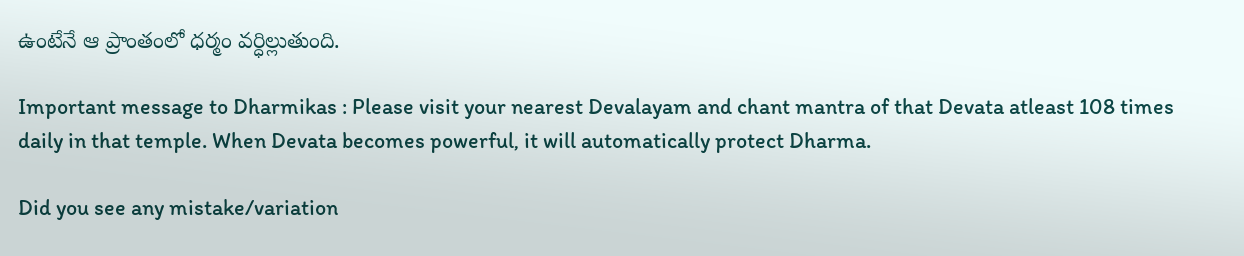ఉంటేనే ఆ ప్రాంతంలో ధర్మం వర్ధిల్లుతుంది.

Important message to Dharmikas : Please visit your nearest Devalayam and chant mantra of that Devata atleast 108 times daily in that temple. When Devata becomes powerful, it will automatically protect Dharma.

Did you see any mistake/variation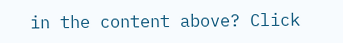in the content above? Click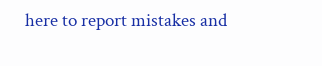here to report mistakes and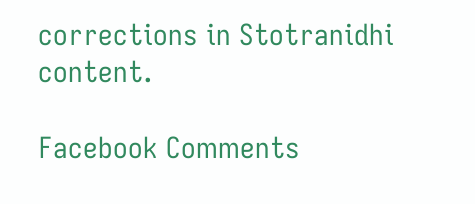corrections in Stotranidhi content.

Facebook Comments